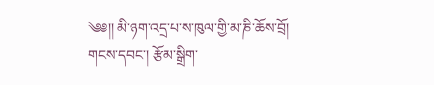༄༅།། མི་ཉག་འདྲ་པ་ས་ཁུལ་གྱི་མ་ཎི་ཆོས་བྲོ།
གངས་དབང་། རྩོམ་སྒྲིག་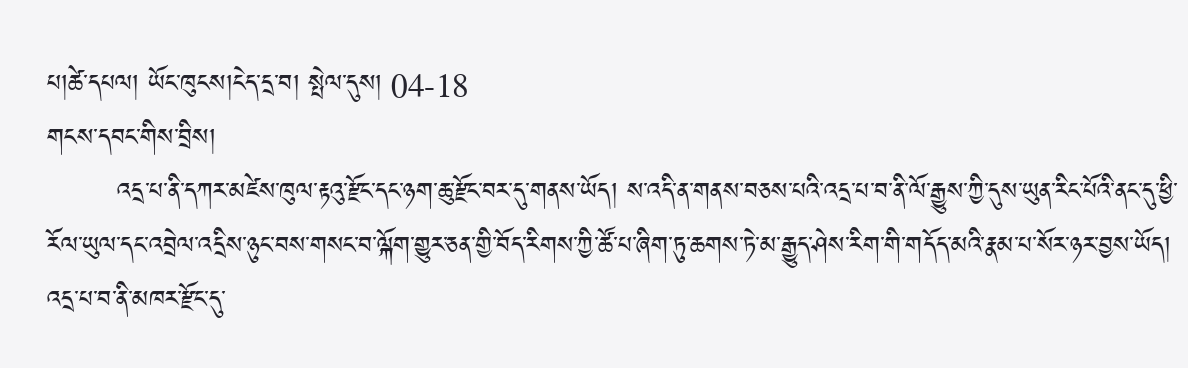པ།ཚེ་དཔལ། ཡོང་ཁུངས།ངེད་དྲ་བ། སྤེལ་དུས། 04-18
གངས་དབང་གིས་བྲིས།
        འདྲ་པ་ནི་དཀར་མཛེས་ཁུལ་རྟའུ་རྫོང་དང་ཉག་ཆུ་རྫོང་བར་དུ་གནས་ཡོད། ས་འདི་ན་གནས་བཅས་པའི་འདྲ་པ་བ་ནི་ལོ་རྒྱུས་ཀྱི་དུས་ཡུན་རིང་པོའི་ནང་དུ་ཕྱི་རོལ་ཡུལ་དང་འབྲེལ་འདྲིས་ཉུང་བས་གསང་བ་ལྐོག་གྱུར་ཅན་གྱི་བོད་རིགས་ཀྱི་ཚོ་པ་ཞིག་ཏུ་ཆགས་ཏེ་མ་རྒྱུད་ཤེས་རིག་གི་གདོད་མའི་རྣམ་པ་སོར་ཉར་བྱས་ཡོད། འདྲ་པ་བ་ནི་མཁར་རྫོང་དུ་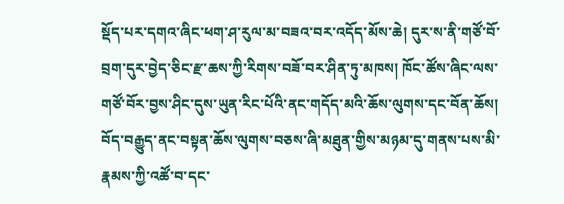སྡོད་པར་དགའ་ཞིང་ཕག་ཤ་རུལ་མ་བཟའ་བར་འདོད་མོས་ཆེ། དུར་ས་ནི་གཙོ་བོ་བྲག་དུར་བྱེད་ཅིང་རྫ་ཆས་ཀྱི་རིགས་བཟོ་བར་ཤིན་ཏུ་མཁས། ཁོང་ཚོས་ཞིང་ལས་གཙོ་བོར་བྱས་ཤིང་དུས་ཡུན་རིང་པོའི་ནང་གདོད་མའི་ཆོས་ལུགས་དང་བོན་ཆོས། བོད་བརྒྱུད་ནང་བསྟན་ཆོས་ལུགས་བཅས་ཞི་མཐུན་གྱིས་མཉམ་དུ་གནས་པས་མི་རྣམས་ཀྱི་འཚོ་བ་དང་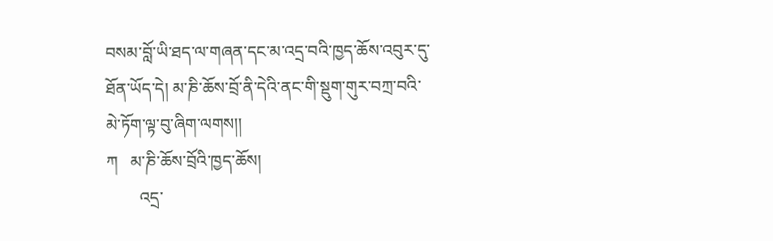བསམ་བློ་ཡི་ཐད་ལ་གཞན་དང་མ་འདྲ་བའི་ཁྱད་ཆོས་འབུར་དུ་ཐོན་ཡོད་དེ། མ་ཎི་ཆོས་བྲོ་ནི་དེའི་ནང་གི་སྡུག་གུར་བཀྲ་བའི་མེ་ཏོག་ལྟ་བུ་ཞིག་ལགས།།
ཀ   མ་ཎི་ཆོས་བྲོའི་ཁྱད་ཆོས།
        འདྲ་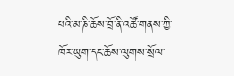པའི་མ་ཎི་ཆོས་བྲོ་ནི་འཚོ་གནས་ཀྱི་ཁོར་ཡུག་དང་ཆོས་ལུགས་སྲོལ་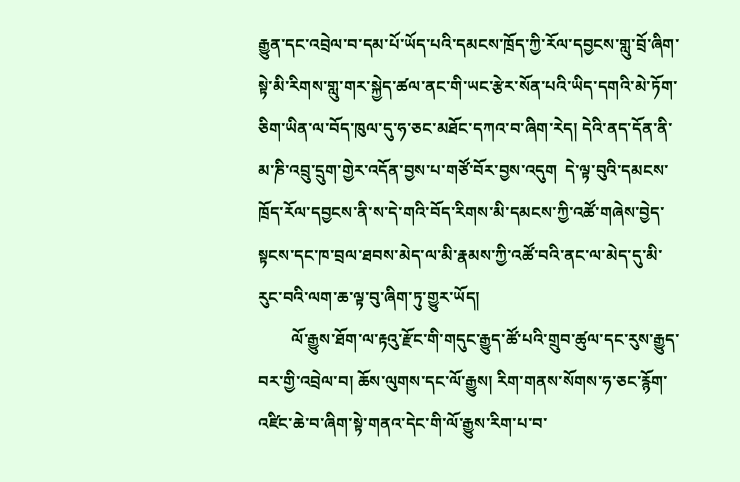རྒྱུན་དང་འབྲེལ་བ་དམ་པོ་ཡོད་པའི་དམངས་ཁྲོད་ཀྱི་རོལ་དབྱངས་གླུ་བྲོ་ཞིག་སྟེ་མི་རིགས་གླུ་གར་སྐྱེད་ཚལ་ནང་གི་ཡང་རྩེར་སོན་པའི་ཡིད་དགའི་མེ་ཏོག་ཅིག་ཡིན་ལ་བོད་ཁུལ་དུ་ཧ་ཅང་མཐོང་དཀའ་བ་ཞིག་རེད། དེའི་ནད་དོན་ནི་མ་ཎི་འབྲུ་དྲུག་གྱེར་འདོན་བྱས་པ་གཙོ་བོར་བྱས་འདུག  དེ་ལྟ་བུའི་དམངས་ཁྲོད་རོལ་དབྱངས་ནི་ས་དེ་གའི་བོད་རིགས་མི་དམངས་ཀྱི་འཚོ་གཞེས་བྱེད་སྟངས་དང་ཁ་བྲལ་ཐབས་མེད་ལ་མི་རྣམས་ཀྱི་འཚོ་བའི་ནང་ལ་མེད་དུ་མི་རུང་བའི་ལག་ཆ་ལྟ་བུ་ཞིག་ཏུ་གྱུར་ཡོད།
        ལོ་རྒྱུས་ཐོག་ལ་རྟའུ་རྫོང་གི་གདུང་རྒྱུད་ཚོ་པའི་གྲུབ་ཚུལ་དང་རུས་རྒྱུད་བར་གྱི་འབྲེལ་བ། ཆོས་ལུགས་དང་ལོ་རྒྱུས། རིག་གནས་སོགས་ཧ་ཅང་རྙོག་འཛིང་ཆེ་བ་ཞིག་སྟེ་གནའ་དེང་གི་ལོ་རྒྱུས་རིག་པ་བ་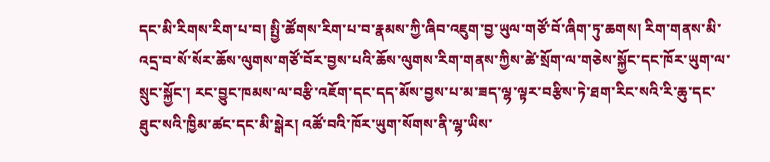དང་མི་རིགས་རིག་པ་བ། སྤྱི་ཚོགས་རིག་པ་བ་རྣམས་ཀྱི་ཞིབ་འཇུག་བྱ་ཡུལ་གཙོ་བོ་ཞིག་ཏུ་ཆགས། རིག་གནས་མི་འདྲ་བ་སོ་སོར་ཆོས་ལུགས་གཙོ་བོར་བྱས་པའི་ཆོས་ལུགས་རིག་གནས་ཀྱིས་ཚེ་སྲོག་ལ་གཅེས་སྐྱོང་དང་ཁོར་ཡུག་ལ་སྲུང་སྐྱོང་། རང་བྱུང་ཁམས་ལ་བརྩི་འཇོག་དང་དད་མོས་བྱས་པ་མ་ཟད་ལྷ་ལྟར་བརྩིས་ཏེ་ཐག་རིང་སའི་རི་ཆུ་དང་ཐུང་སའི་ཁྱིམ་ཚང་དང་མི་སྒེར། འཚོ་བའི་ཁོར་ཡུག་སོགས་ནི་ལྷ་ཡིས་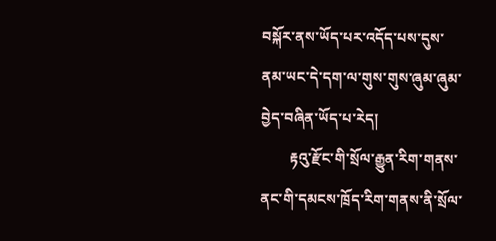བསྐོར་ནས་ཡོད་པར་འདོད་པས་དུས་ནམ་ཡང་དེ་དག་ལ་གུས་གུས་ཞུམ་ཞུམ་བྱེད་བཞིན་ཡོད་པ་རེད།
        རྟའུ་རྫོང་གི་སྲོལ་རྒྱུན་རིག་གནས་ནང་གི་དམངས་ཁྲོད་རིག་གནས་ནི་སྲོལ་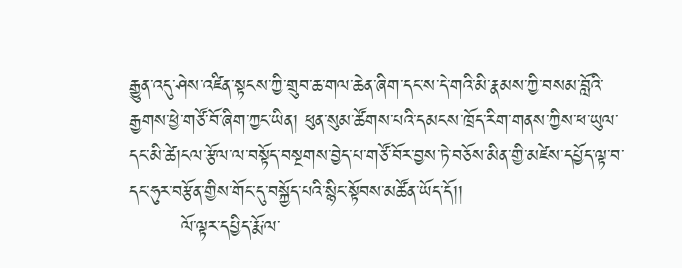རྒྱུན་འདུ་ཤེས་འཛིན་སྟངས་ཀྱི་གྲུབ་ཆ་གལ་ཆེན་ཞིག་དང་ས་དེ་གའི་མི་རྣམས་ཀྱི་བསམ་བློའི་རྒྱགས་ཕྱེ་གཙོ་བོ་ཞིག་ཀྱང་ཡིན། ཕུན་སུམ་ཚོགས་པའི་དམངས་ཁྲོད་རིག་གནས་ཀྱིས་ཕ་ཡུལ་དང་མི་ཚེ།ངལ་རྩོལ་ལ་བསྟོད་བསྔགས་བྱེད་པ་གཙོ་བོར་བྱས་ཏེ་བཅོས་མིན་གྱི་མཛེས་དཔྱོད་ལྟ་བ་དང་ཧུར་བརྩོན་གྱིས་གོང་དུ་བསྐྱོད་པའི་སྙིང་སྟོབས་མཚོན་ཡོད་དོ།།
        ལོ་ལྟར་དཔྱིད་རྨོ་ལ་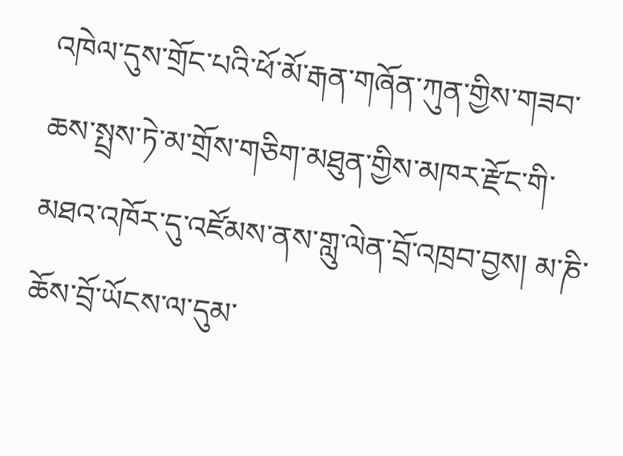འཁེལ་དུས་གྲོང་པའི་ཕོ་མོ་རྒན་གཞོན་ཀུན་གྱིས་གཟབ་ཆས་སྤྲས་ཏེ་མ་གྲོས་གཅིག་མཐུན་གྱིས་མཁར་རྫོང་གི་མཐའ་འཁོར་དུ་འཛོམས་ནས་གླུ་ལེན་བྲོ་འཁྲབ་བྱས། མ་ཎི་ཆོས་བྲོ་ཡོངས་ལ་དུམ་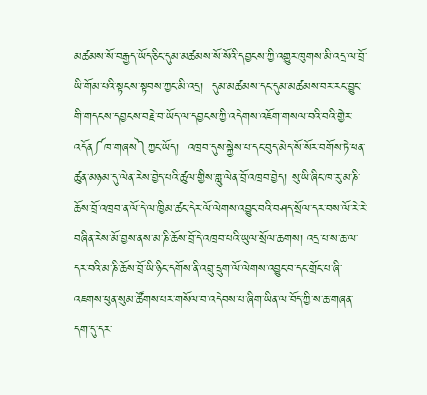མཚམས་སོ་བརྒྱད་ཡོད་ཅིང་དུམ་མཚམས་སོ་སོའི་དབྱངས་ཀྱི་འགྱུར་ཁུགས་མི་འདྲ་ལ་བྲོ་ཡི་གོམ་པའི་སྟངས་སྟབས་ཀྱང་མི་འདྲ།  དུམ་མཚམས་དང་དུམ་མཚམས་བར་རང་བྱུང་གི་གདངས་དབྱངས་བརྗེ་བ་ཡོད་ལ་དབྱངས་ཀྱི་འདེགས་འཇོག་གསལ་བའི་བའི་གྱེར་འདོན༼ཁ་གཞས༽ཀྱང་ཡོད།  འཁྲབ་དུས་སྐྱེས་པ་དང་བུད་མེད་སོ་སོར་བགོས་ཏེ་ཕན་ཚུན་མཉམ་དུ་ལེན་རེས་བྱེད་པའི་ཚུལ་གྱིས་གླུ་ལེན་བྲོ་འཁྲབ་བྱེད། སུ་ཡི་ཞིང་ཁ་རུ་མ་ཎི་ཆོས་བྲོ་འཁྲབ་ན་ལོ་དེ་ལ་ཁྱིམ་ཚང་དེར་ལོ་ལེགས་འབྱུང་བའི་བཤད་སྲོལ་དར་བས་ལོ་རེ་རེ་བཞིན་རེས་མོ་བྱས་ནས་མ་ཎི་ཆོས་བྲོ་དེ་འཁྲབ་པའི་ཡུལ་སྲོལ་ཆགས། འདྲ་པ་ས་ཆ་ལ་དར་བའི་མ་ཎི་ཆོས་བྲོ་ཡི་ཉིང་དགོས་ནི་འབྲུ་དྲུག་ལོ་ལེགས་འབྱུང་བ་དང་གྲོང་པ་ཞི་འཇགས་ཕུན་སུམ་ཚོགས་པར་གསོལ་བ་འདེབས་པ་ཞིག་ཡིན་ལ་བོད་ཀྱི་ས་ཆ་གཞན་དག་དུ་དར་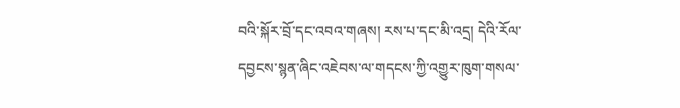བའི་སྐོར་བྲོ་དང་འབའ་གཞས། རས་པ་དང་མི་འདྲ། དེའི་རོལ་དབྱངས་སྙན་ཞིང་འཇེབས་ལ་གདངས་ཀྱི་འགྱུར་ཁུག་གསལ་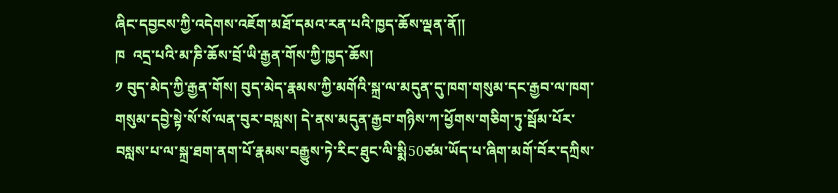ཞིང་དབྱངས་ཀྱི་འདེགས་འཇོག་མཐོ་དམའ་རན་པའི་ཁྱད་ཆོས་ལྡན་ནོ།།
ཁ  འདྲ་པའི་མ་ཎི་ཆོས་བྲོ་ཡི་རྒྱན་གོས་ཀྱི་ཁྱད་ཆོས།
༡ བུད་མེད་ཀྱི་རྒྱན་གོས། བུད་མེད་རྣམས་ཀྱི་མགོའི་སྐྲ་ལ་མདུན་དུ་ཁག་གསུམ་དང་རྒྱབ་ལ་ཁག་གསུམ་དབྱེ་སྟེ་སོ་སོ་ལན་བུར་བསླས། དེ་ནས་མདུན་རྒྱབ་གཉིས་ཀ་ཕྱོགས་གཅིག་ཏུ་སྦོམ་པོར་བསླས་པ་ལ་སྐྲ་ཐག་ནག་པོ་རྣམས་བརྒྱུས་ཏེ་རིང་ཐུང་ལི་སྨི50ཙམ་ཡོད་པ་ཞིག་མགོ་བོར་དཀྲིས་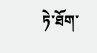ཏེ་ཐོག་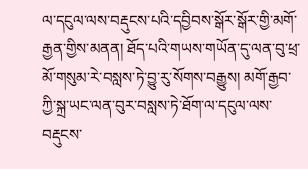ལ་དངུལ་ལས་བརྡུངས་པའི་དབྱིབས་སྒོར་སྒོར་གྱི་མགོ་རྒྱན་གྱིས་མནན། ཐོད་པའི་གཡས་གཡོན་དུ་ལན་བུ་ཕྲ་མོ་གསུམ་རེ་བསླས་ཏེ་བྱུ་རུ་སོགས་བརྒྱུས། མགོ་རྒྱབ་ཀྱི་སྐྲ་ཡང་ལན་བུར་བསླས་ཏེ་ཐོག་ལ་དངུལ་ལས་བརྡུངས་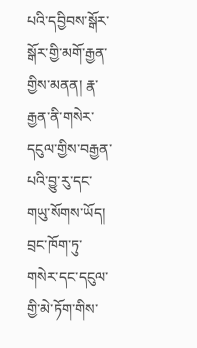པའི་དབྱིབས་སྒོར་སྒོར་གྱི་མགོ་རྒྱན་གྱིས་མནན། རྣ་རྒྱན་ནི་གསེར་དངུལ་གྱིས་བརྒྱན་པའི་བྱུ་རུ་དང་གཡུ་སོགས་ཡོད། བྲང་ཁོག་ཏུ་གསེར་དང་དངུལ་གྱི་མེ་ཏོག་གིས་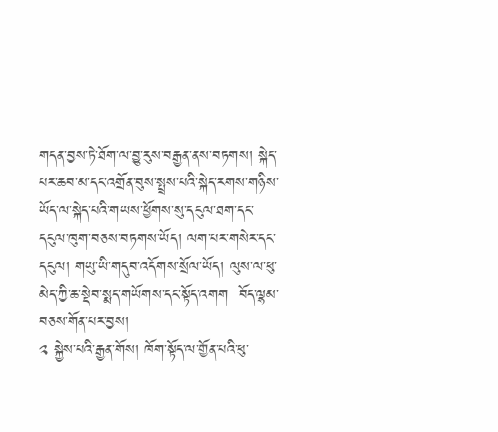གདན་བྱས་ཏེ་ཐོག་ལ་བྱུ་རུས་བརྒྱན་ནས་བཏགས། སྐེད་པར་ཆབ་མ་དང་འགྲོན་བུས་སྤྲས་པའི་སྐེད་རགས་གཉིས་ཡོད་ལ་སྐེད་པའི་གཡས་ཕྱོགས་སུ་དངུལ་ཐག་དང་དངུལ་ཁུག་བཅས་བཏགས་ཡོད། ལག་པར་གསེར་དང་དངུལ། གཡུ་ཡི་གདུབ་འདོགས་སྲོལ་ཡོད། ལུས་ལ་ཕུ་མེད་ཀྱི་ཆ་སྡེབ་སྨད་གཡོགས་དང་སྟོད་འགག  བོད་ལྷམ་བཅས་གོན་པར་བྱས།
༢ སྐྱེས་པའི་རྒྱན་གོས། ཁོག་སྟོད་ལ་གྱོན་པའི་ཕུ་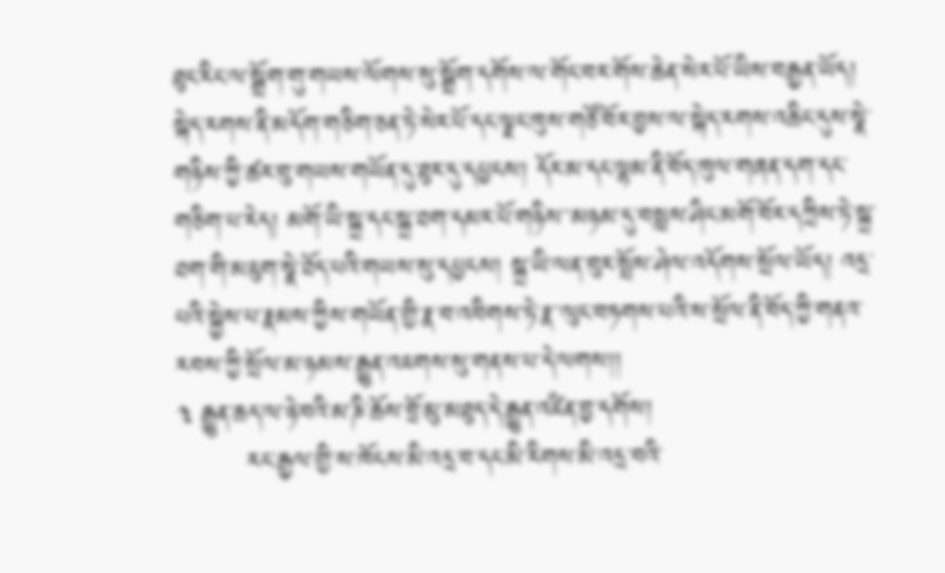ཐུང་རིང་ལ་སྒྲོག་གུ་གཡས་ལོགས་སུ་སྒྲོག་དགོས་ལ་གོང་བར་གོས་ཆེན་སེར་པོ་ཡིས་བརྒྱན་ཡོད། སྐེད་རགས་ནི་མདོག་གཅིག་ཅན་ཏེ་སེར་པོ་དང་ལྗང་ཁུས་གཙོ་བོར་བྱས་ལ་སྐེད་རགས་འཆིང་དུས་སྣེ་གཉིས་ཀྱི་ཚར་བུ་གཡས་གཡོན་དུ་ཐུར་དུ་དཔྱངས། དོར་མ་དང་ལྷམ་ནི་བོད་ཁུལ་གཞན་དག་དང་གཅིག་པ་རེད། མགོ་ཡི་སྐྲ་དང་སྐྲ་ཐག་དམར་པོ་གཉིས་་མཉམ་དུ་བསླས་ཤིང་མགོ་བོར་དཀྲིས་ཏེ་སྐྲ་ཐག་གི་མཇུག་སྣེ་ཐོད་པའི་གཡས་སུ་དཔྱངས། སྐྲ་ཡི་ལན་བུར་སྤོས་ཤེལ་འདོགས་སྲོལ་ཡོད། འདྲ་པའི་སྐྱེས་པ་རྣམས་ཀྱིས་གཡོན་གྱི་རྣ་བ་འབིགས་ཏེ་རྣ་་ལུང་བཏགས་པའི་ས་སྲོལ་ནི་བོད་ཀྱི་གནའ་རབས་ཀྱི་སྲོལ་མ་ཉམས་རྒྱུན་འཇགས་སུ་གནས་པ་དེ་ལགས།།
༣ རྒྱུན་ཆད་ལ་ཉེ་བའི་མ་ཎི་ཆོས་བྲོ་མུ་མཐུད་དེ་རྒྱུན་འཛིན་བྱ་དགོས།
        རང་རྒྱལ་གྱི་ས་ཁོངས་མི་འདྲ་བ་དང་མི་རིགས་མི་འདྲ་བའི་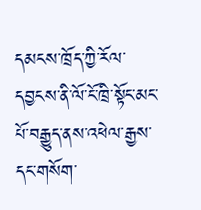དམངས་ཁྲོད་ཀྱི་རོལ་དབྱངས་ནི་ལོ་ངོ་ཁྲི་སྟོང་མང་པོ་བརྒྱུད་ནས་འཕེལ་རྒྱས་དང་གསོག་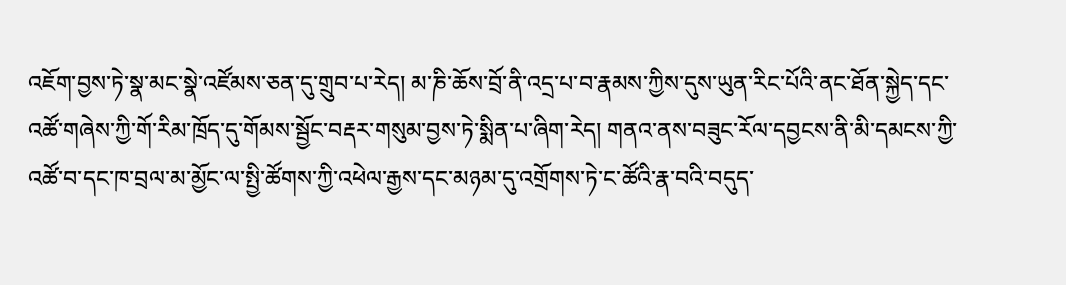འཇོག་བྱས་ཏེ་སྣ་མང་སྣེ་འཛོམས་ཅན་དུ་གྲུབ་པ་རེད། མ་ཎི་ཆོས་བྲོ་ནི་འདྲ་པ་བ་རྣམས་ཀྱིས་དུས་ཡུན་རིང་པོའི་ནང་ཐོན་སྐྱེད་དང་འཚོ་གཞེས་ཀྱི་གོ་རིམ་ཁྲོད་དུ་གོམས་སྦྱོང་བརྡར་གསུམ་བྱས་ཏེ་སྨིན་པ་ཞིག་རེད། གནའ་ནས་བཟུང་རོལ་དབྱངས་ནི་མི་དམངས་ཀྱི་འཚོ་བ་དང་ཁ་བྲལ་མ་མྱོང་ལ་སྤྱི་ཚོགས་ཀྱི་འཕེལ་རྒྱས་དང་མཉམ་དུ་འགྲོགས་ཏེ་ང་ཚོའི་རྣ་བའི་བདུད་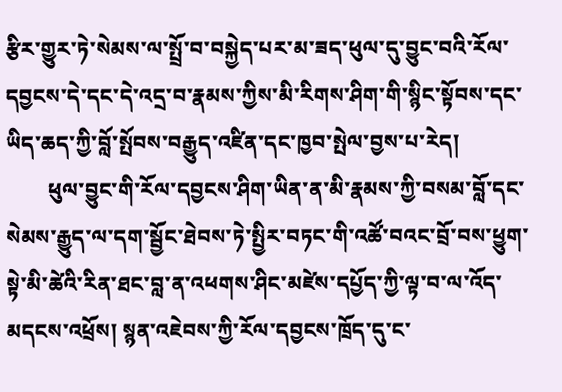རྩིར་གྱུར་ཏེ་སེམས་ལ་སྤྲོ་བ་བསྐྱེད་པར་མ་ཟད་ཕུལ་དུ་བྱུང་བའི་རོལ་དབྱངས་དེ་དང་དེ་འདྲ་བ་རྣམས་ཀྱིས་མི་རིགས་ཤིག་གི་སྙིང་སྟོབས་དང་ཡིད་ཆད་ཀྱི་བློ་སྤོབས་བརྒྱུད་འཛིན་དང་ཁྱབ་སྤེལ་བྱས་པ་རེད།
        ཕུལ་བྱུང་གི་རོལ་དབྱངས་ཤིག་ཡིན་ན་མི་རྣམས་ཀྱི་བསམ་བློ་དང་སེམས་རྒྱུད་ལ་དག་སྦྱོང་ཐེབས་ཏེ་སྤྱིར་བཏང་གི་འཚོ་བའང་བྲོ་བས་ཕྱུག་སྟེ་མི་ཚེའི་རིན་ཐང་བླ་ན་འཕགས་ཤིང་མཛེས་དཔྱོད་ཀྱི་ལྟ་བ་ལ་འོད་མདངས་འཕྲོས། སྙན་འཇེབས་ཀྱི་རོལ་དབྱངས་ཁྲོད་དུ་ང་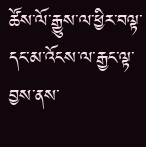ཚོས་ལོ་རྒྱུས་ལ་ཕྱིར་བལྟ་དང་མ་འོངས་ལ་རྒྱང་ལྟ་བྱས་ནས་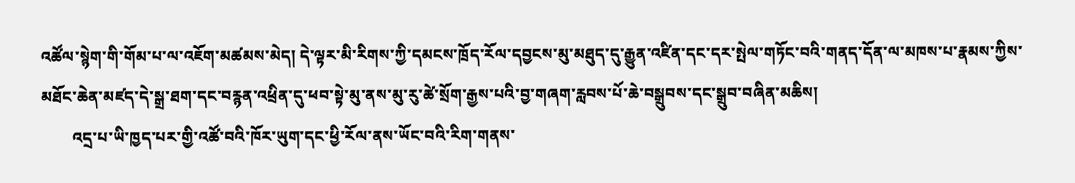འཚོལ་སྙེག་གི་གོམ་པ་ལ་འཇོག་མཚམས་མེད། དེ་ལྟར་མི་རིགས་ཀྱི་དམངས་ཁྲོད་རོལ་དབྱངས་མུ་མཐུད་དུ་རྒྱུན་འཛིན་དང་དར་སྤེལ་གཏོང་བའི་གནད་དོན་ལ་མཁས་པ་རྣམས་ཀྱིས་མཐོང་ཆེན་མཛད་དེ་སྒྲ་ཐག་དང་བརྙན་འཕྲིན་དུ་ཕབ་སྟེ་མུ་ནས་མུ་རུ་ཚེ་སྲོག་རྒྱས་པའི་བྱ་གཞག་རླབས་པོ་ཆེ་བསྒྲུབས་དང་སྒྲུབ་བཞིན་མཆིས།
        འདྲ་པ་ཡི་ཁྱད་པར་གྱི་འཚོ་བའི་ཁོར་ཡུག་དང་ཕྱི་རོལ་ནས་ཡོང་བའི་རིག་གནས་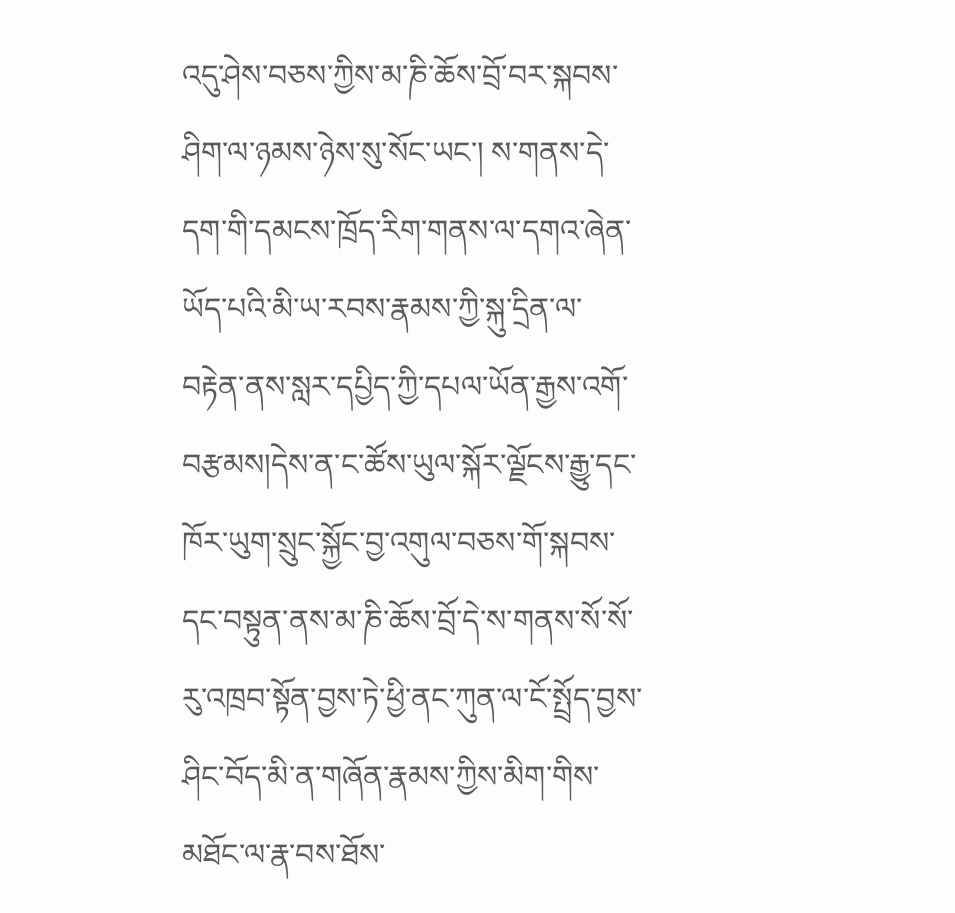འདུ་ཤེས་བཅས་ཀྱིས་མ་ཎི་ཆོས་བྲོ་བར་སྐབས་ཤིག་ལ་ཉམས་ཉེས་སུ་སོང་ཡང་། ས་གནས་དེ་དག་གི་དམངས་ཁྲོད་རིག་གནས་ལ་དགའ་ཞེན་ཡོད་པའི་མི་ཡ་རབས་རྣམས་ཀྱི་སྐུ་དྲིན་ལ་བརྟེན་ནས་སླར་དཔྱིད་ཀྱི་དཔལ་ཡོན་རྒྱས་འགོ་བརྩམས།དེས་ན་ང་ཚོས་ཡུལ་སྐོར་ལྗོངས་རྒྱུ་དང་ཁོར་ཡུག་སྲུང་སྐྱོང་བྱ་འགུལ་བཅས་གོ་སྐབས་དང་བསྟུན་ནས་མ་ཎི་ཆོས་བྲོ་དེ་ས་གནས་སོ་སོ་རུ་འཁྲབ་སྟོན་བྱས་ཏེ་ཕྱི་ནང་ཀུན་ལ་ངོ་སྤྲོད་བྱས་ཤིང་བོད་མི་ན་གཞོན་རྣམས་ཀྱིས་མིག་གིས་མཐོང་ལ་རྣ་བས་ཐོས་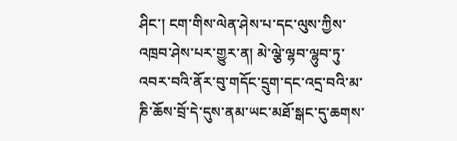ཤིང་། ངག་གིས་ལེན་ཤེས་པ་དང་ལུས་ཀྱིས་འཁྲབ་ཤེས་པར་གྱུར་ན། མེ་ལྕེ་ལྷབ་ལྷུབ་ཏུ་འབར་བའི་ནོར་བུ་གདོང་དྲུག་དང་འདྲ་བའི་མ་ཎི་ཆོས་བྲོ་དེ་དུས་ནམ་ཡང་མཐོ་སྒང་དུ་ཆགས་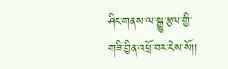ཤིང་གནས་ལ་སྒྱུ་རྩལ་གྱི་གཟི་བྱིན་འཕྲོ་བར་ངེས་སོ།།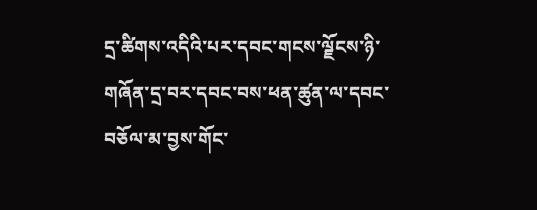དྲ་ཚིགས་འདིའི་པར་དབང་གངས་ལྗོངས་ཉི་གཞོན་དྲ་བར་དབང་བས་ཕན་ཚུན་ལ་དབང་བཅོལ་མ་བྱས་གོང་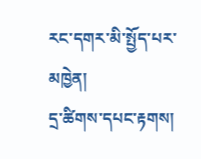རང་དགར་མི་སྤྱོད་པར་མཁྱེན།
དྲ་ཚིགས་དཔང་རྟགས།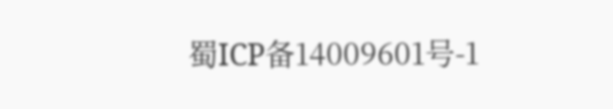蜀ICP备14009601号-1